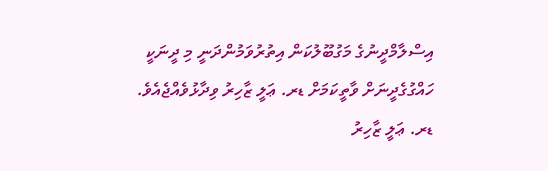އިސްލާމްދީނުގެ މަގުބޫލުކަން އިތުރުވަމުންދަނީ މި ދީނަކީ ހައްގުގެދީނަށް ވާތީކަމަށް ޑރ. ޢަލީ ޒާހިރު ވިދާޅުވެއްޖެއެވެ.
ޑރ. ޢަލީ ޒާހިރު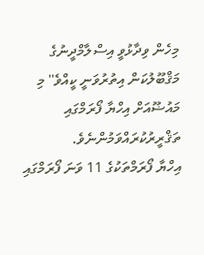މިހެން ވިދާޅުވީ އިސްލާމްދީނުގެ މަޤްބޫލުކަން އިތުރުވަނީ ކީއްވެ'' މި މައުޟޫއަށް އިހްޔާ ފޯރަމްގައި ތަޤްރީރުކުރައްވަމުންނެވެ.
އިހްޔާ ފޯރަމްތަކުގެ 11 ވަނަ ފޯރަމްގައި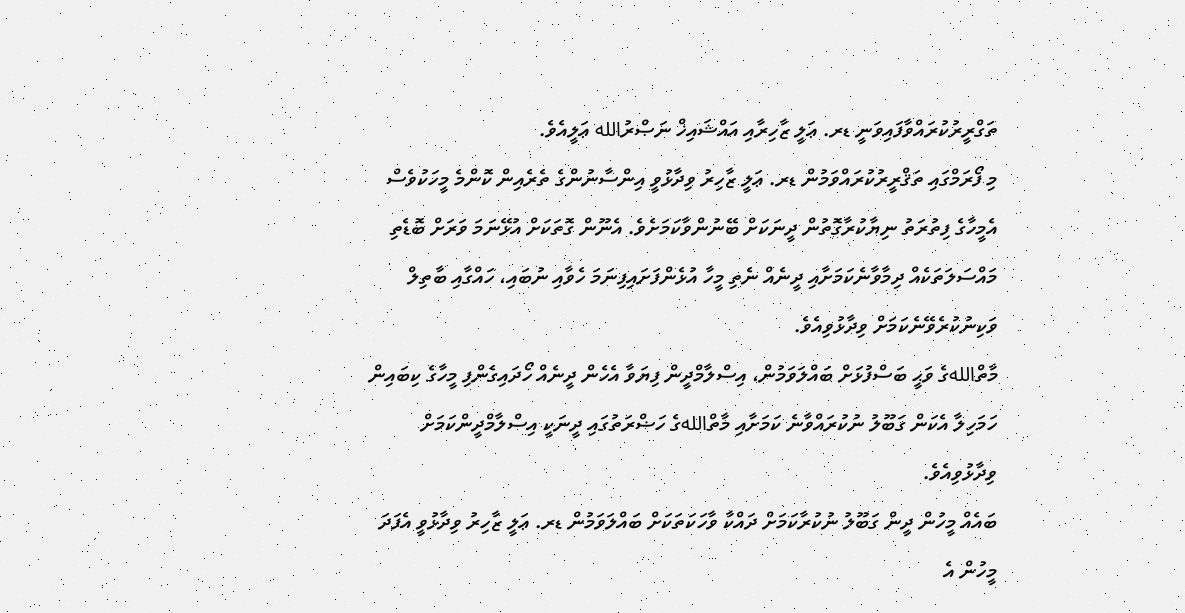ތަގްރީރުކުރައްވާފައިވަނީ ޑރ. ޢަލީ ޒާހިރާއި އައްޝައިޚް ނަޞްރުالله ޢަލީއެވެ.
މި ފޯރަމްގައި ތަޤްރީރުކުރައްވަމުން ޑރ. ޢަލީ ޒާހިރު ވިދާޅުވީ އިންސާނުންގެ ތެރެއިން ކޮންމެ މީހަކުވެސް އެމީހާގެ ފިތުރަތު ނިޔާކުރާގޮތުން ދީނަކަށް ބޭނުންވާކަމަށެވެ. އެނޫން ގޮތަކަށް އުޅޭނަމަ ވަރަށް ބޮޑެތި މައްސަލަތަކެއް ދިމާވާނެކަމަށާއި ދީނެއް ނެތި މީހާ އުޅެންފަށައިފިނަމަ ހެވާއި ނުބައި، ހައްގާއި ބާތިލް ވަކިނުކުރެވޭނެކަމަށް ވިދާޅުވިއެވެ.
މާތްاللهގެ ވަޙީ ބަސްފުޅަށް ބައްލަވަމުން، އިސްލާމްދީން ފިޔަވާ އެހެން ދީނެއް ހޯދައިގެންފި މީހާގެ ކިބައިން ހަމަހިލާ އެކަން ގަބޫލު ނުކުރައްވާނެ ކަމަށާއި މާތްاللهގެ ހަޟްރަތުގައި ދީނަކީ އިސްލާމްދީންކަމަށް ވިދާޅުވިއެވެ.
ބައެއް މީހުން ދީން ގަބޫލު ނުކުރާކަމަށް ދައްކާ ވާހަކަތަކަށް ބައްލަވަމުން ޑރ. ޢަލީ ޒާހިރު ވިދާޅުވީ އެފަދަ މީހުން އެ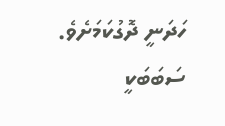ހަދަނީ ދޮގުކަމަށެވެ. ސަބަބަކީ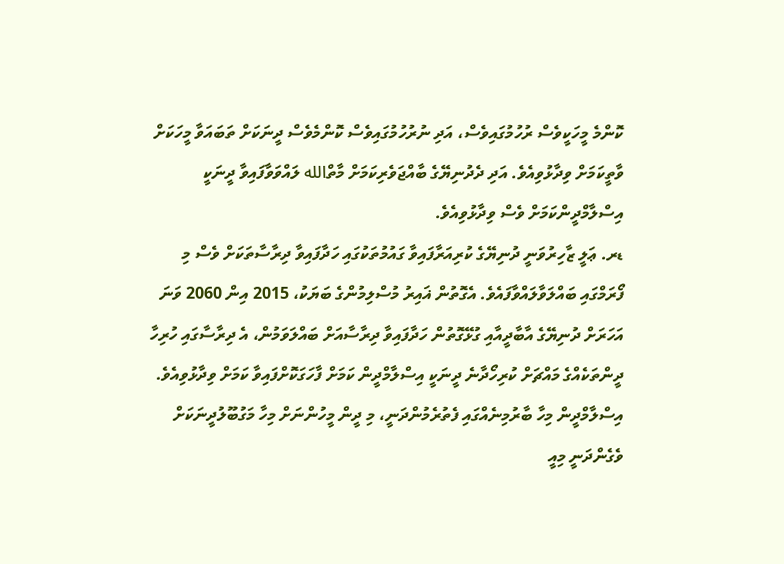ކޮންމެ މީހަކީވެސް ރުހުމުގައިވެސް، އަދި ނުރުހުމުގައިވެސް ކޮންމެވެސް ދީނަކަށް ތަބައަވާ މީހަކަށް ވާތީކަމަށް ވިދާޅުވިއެވެ. އަދި ދެދުނިޔޭގެ ބާއްޖަވެރިކަމަށް މާތްالله ލައްވަވާފައިވާ ދީނަކީ އިސްލާމްދީންކަމަށް ވެސް ވިދާޅުވިއެވެ.
ޑރ. ޢަލީ ޒާހިރުވަނީ ދުނިޔޭގެ ކުރިއަރާފައިވާ ގައުމުތަކުގައި ހަދާފައިވާ ދިރާސާތަކަށް ވެސް މި ފޯރަމްގައި ބައްލަވާލައްވާފައެވެ. އެގޮތުން ޣައިރު މުސްލިމުންގެ ބަޔަކު، 2015 އިން 2060 ވަނަ އަހަރަށް ދުނިޔޭގެ އާބާދީއާއި ގުޅޭގޮތުން ހަދާފައިވާ ދިރާސާއަށް ބައްލަވަމުން، އެ ދިރާސާގައި ހުރިހާ ދީންތަކެއްގެ މައްޗަށް ކުރިހޯދާނެ ދީނަކީ އިސްލާމްދީން ކަމަށް ފާހަގަކޮށްފައިވާ ކަމަށް ވިދާޅުވިއެވެ.
އިސްލާމްދީން މިހާ ބާރުމިނެއްގައި ފެތުރެމުންދަނީ، މި ދީން މީހުންނަށް މިހާ މަގުބޫލުދީނަކަށް ވެގެންދަނީ މިއީ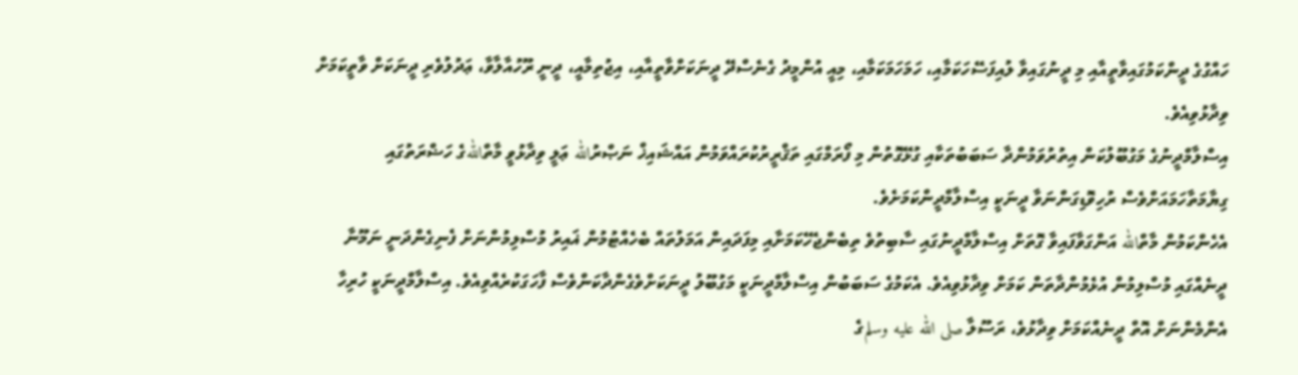ހައްގުގެ ދީންކަމުގައިވާތީއާއި މި ދީނުގައިވާ ލުއިފަސޭހަކަމާއި، ހަމަހަމަކަމާއި، މިއީ އުންމީދު ގެނެސްދޭ ދީނަކަށްވާތީއާއި، އިޖުތިމާއީ، ދީނީ ރޫހުއާލާވާ، ޢަދުލުވެރި ދީނަކަށް ވާތީކަމަށް ވިދާޅުވިއެވެ.
އިސްލާމްދީނުގެ މަގުބޫލުކަން އިތުރުވަމުންދާ ސަބަބުތަކާއި ގުޅޭގޮތުން މި ފޯރަމްގައި ތަޤްރީރުކުރައްވަމުން އައްޝައިޚް ނަޞްރުالله ޢަލީ ވިދާޅުވީ މާތްاللهގެ ހަޟްރަތުގައި ގިޔާމަތާހަމައަށްވެސް ރުހިވޮޑިގަންނަވާ ދީނަކީ އިސްލާމްދީންކަމަށެވެ.
އެހެންކަމުން މާތްالله އަންގަވާފައިވާ ގޮތަށް އިސްލާމްދީނުގައި ސާބިތުވެ ތިބެންޖެހޭކަމަށާއި މިފަދައިން އަމަލުތައް ބެހެއްޓުމުން ޣައިރު މުސްލިމުންނަށް ފެނިގެންދަނީ ނަމޫނާ ދީނެއްގައި މުސްލިމުން އުޅެމުންދާތަން ކަމަށް ވިދާޅުވިއެވެ. އެކަމުގެ ސަބަބުން އިސްލާމްދީނަކީ މަގުބޫލު ދީނަކަށްވެގެންދާކަންވެސް ފާހަގަކުރެއްވިއެވެ. އިސްލާމްދީނަކީ ހުރިހާ އެންމެންނަށް އޮތް ދީނެއްކަމަށް ވިދާޅުވެ، ރަސޫލާ صلى الله عليه وسلمގެ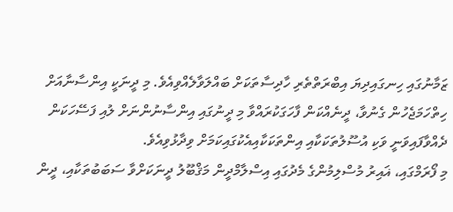ޒަމާނުގައި ހިނގައިދިޔަ އިބްރަތްތެރި ހާދިސާތަކަށް ބައްލަވާލެއްވިއެވެ. މި ދީނަކީ އިންސާނާއަށް ހިތްހަމަޖެހުން ގެނުވާ، ދީނެއްކަން ފާހަގަކުރައްވާ މި ދީނުގައި އިންސާނުންނަށް ލުއި ފަސޭހަކަން ދެއްވާފައިވަނީ ވަކި އުސޫލުތަކަކާއި އިންތަކަކާއިއެކުގައިކަމަށް ވިދާޅުވިއެވެ.
މި ފޯރަމްގައި، ޣައިރު މުސްލިމުންގެ މެދުގައި އިސްލާމްދީން މަޤްބޫލު ދީނަކަށްވާ ސަބަބުތަކާއި، ދީން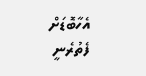އެހާބޮޑަށް ފެތުރެނީ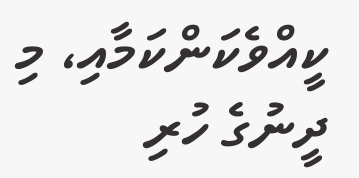ކީއްވެކަންކަމާއި، މި ދީނުގެ ހުރި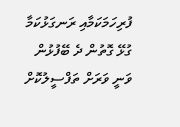ފުރިހަމަކަމާއި ރަނގަޅުކަމާ ގުޅޭ ގޮތުން ދެ ބޭފުޅުން ވަނީ ވަރަށް ތަފްސީލުކޮށް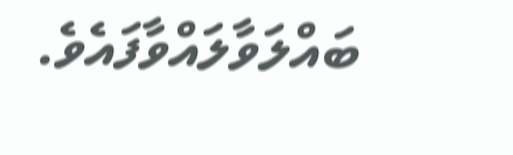ބައްލަވާލައްވާފައެވެ.